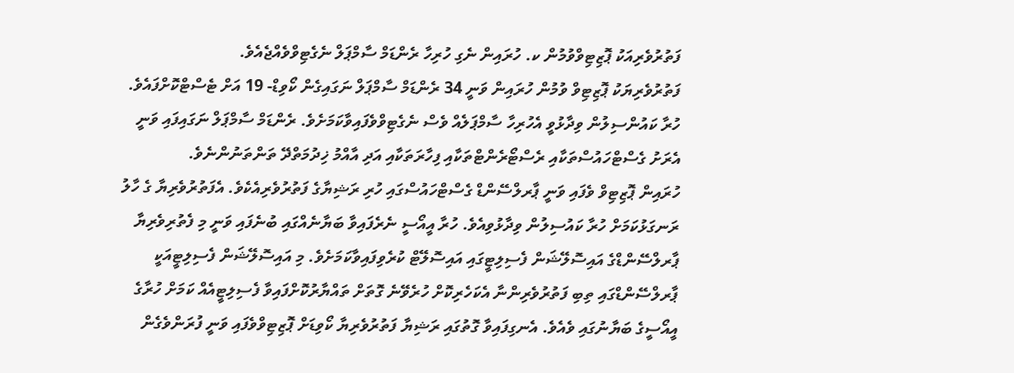ފަތުރުވެރިއަކު ޕޮޒިޓިވްވުމުން ކ. ހުރައިން ނެގި ހުރިހާ ރެންޑަމް ސާމްޕަލް ނެގެޓިވްވެއްޖެއެވެ.
ފަތުރުވެރިޔަކު ޕޮޒިޓިވް ވުމުން ހުރައިން ވަނީ 34 ރެންޑަމް ސާމްޕަލް ނަގައިގެން ކޯވިޑް- 19 އަށް ޓެސްޓްކޮށްފައެވެ. ހުރާ ކައުންސިލުން ވިދާޅުވީ އެހުރިހާ ސާމްޕަލެއް ވެސް ނެގެޓިވްވެފައިވާކަމަށެވެ. ރެންޑަމް ސާމްޕަލް ނަގައިފައި ވަނީ އެރަށު ގެސްޓްހައުސްތަކާއި ރެސްޓޯރެންޓްތަކާއި ފިހާރަތަކާއި އަދި އާއްމު ޚިދުމަތްދޭ ތަންތަނުންނެވެ.
ހުރައިން ޕޮޒިޓިވް ވެފައި ވަނީ ޕާރލްސޭންޑް ގެސްޓްހައުސްގައި ހުރި ރަޝިޔާގެ ފަތުރުވެރިއެކެވެ. އެފަތުރުވެރިޔާ ގެ ހާލު ރަނގަޅުކަމަށް ހުރާ ކައުސިލުން ވިދާޅުވިއެވެ. ހުރާ އީއޯސީ ނެރެފައިވާ ބަޔާނެއްގައި ބުނެފައި ވަނީ މި ފެތުރިވެރިޔާ ޕާރލްސޭންޑްގެ އައިސޮލޭޝަން ފެސިލިޓީގައި އައިސޮލޭޓް ކުރެވިފައިވާކަމަށެވެ. މި އައިސޮލޭޝަން ފެސިލިޓީއަކީ ޕާރލްސޭންޑްގައި ތިބި ފަތުރުވެރިންނާ އެކަހެރިކޮށް ހުރެވޭނެ ގޮތަށް ތައްޔާރުކޮށްފައިވާ ފެސިލިޓީއެއް ކަމަށް ހުރާގެ އީއޯސީގެ ބަޔާނުގައި ވެއެވެ. އެނގިފައިވާ ގޮތުގައި ރަޝިޔާ ފަތުރުވެރިޔާ ކޯވިޑަށް ޕޮޒިޓިވްވެފައި ވަނީ ފުރަންވެގެން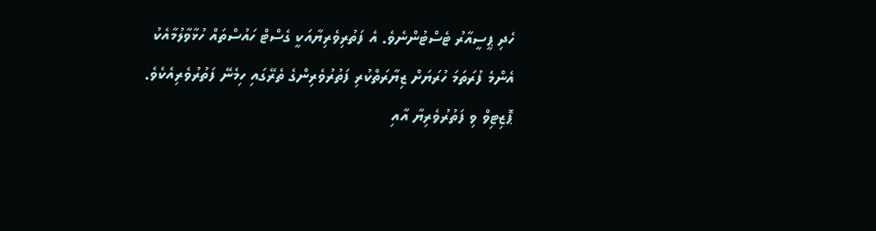ހެދި ޕީސީއާރު ޓެސްޓުންނެވެ. އެ ފަތުރިވެރިޔާއަކީ ގެސްޓް ހައުސްތައް ހުޅާވާލުމާއެކު އެންމެ ފުރަތަމަ ހުރަޔަށް ޒިޔާރަތްކުރި ފަތުރުވެރިންގެ ތެރޭގައި ހިމެނޭ ފަތުރުވެރިއެކެވެ.
ޕޮޒިޓިވް ވި ފަތުރުވެރިޔާ އާއި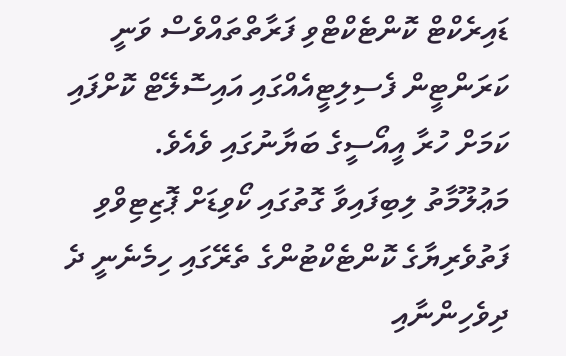ޑައިރެކްޓް ކޮންޓެކްޓްވި ފަރާތްތައްވެސް ވަނީ ކަރަންޓީން ފެސިލިޓީއެއްގައި އައިސޮލޭޓް ކޮށްފައި ކަމަށް ހުރާ އީއޯސީގެ ބަޔާނުގައި ވެއެވެ. މަޢުލޫމާތު ލިބިފައިވާ ގޮތުގައި ކޯވިޑަށް ޕޮޒިޓިވްވި ފަތުވެރިޔާގެ ކޮންޓެކްޓުންގެ ތެރޭގައި ހިމެނެނީ ދެ ދިވެހިންނާއި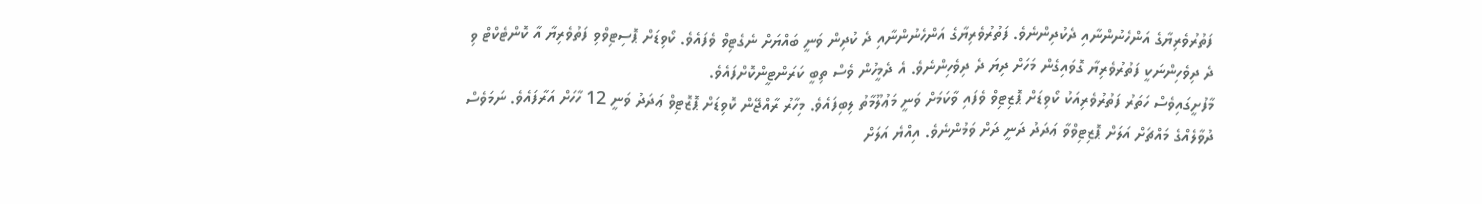ފަތުރުވެރިޔާގެ އަންހެނުންނާއި ދެކުދިންނެވެ. ފަތުރުވެރިޔާގެ އަންހެނުންނާއި ދެ ކުދިން ވަނީ ބައްޔަށް ނެގެޓިވް ވެފައެވެ. ކޯވިޑަށް ޕޮސިޓިވްވި ފަތުވެރިޔާ އާ ކޮންޓެކްޓް ވި ދެ ދިވެހިންނަކީ ފަތުރުވެރިޔާ ގޮވައިގެން މަހަށް ދިޔަ ދެ ދިވެހިންނެވެ. އެ ދެމީހުން ވެސް ތިބީ ކަރަންޓީންކޮށްފައެވެ.
މާފުށީގައިވެސް ހަތަރު ފަތުރުވެރިއަކު ކޯވިޑަށް ޕޮޒިޓިވް ވެފައި ވާކަމަށް ވަނީ މަޢުލޫމާތު ލިބިފައެވެ. މިހާރު ރާއްޖޭން ކޮވިޑަށް ޕޮޒޮޓިވް ޢަދަދު ވަނީ 12 ހާހަށް އަރާފައެވެ. ނަމަވެސް ދުވާލެއްގެ މައްޗަށް އަލަށް ޕޮޒިޓިވްވާ ޢަދަދު ދަނީ ދަށް ވަމުންނެވެ. އިއްޔެ އަލަށް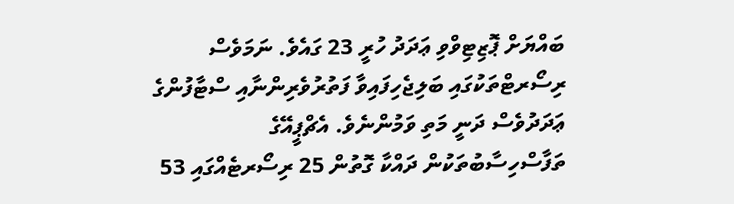ބައްޔަށް ޕޮޒިޓިވްވި ޢަދަދު ހުރީ 23 ގައެވެ. ނަމަވެސް ރިސޯރޓްތަކުގައި ބަލިޖެހިފައިވާ ފަތުރުވެރިންނާއި ސްޓާފުންގެ ޢަދަދުވެސް ދަނީ މަތި ވަމުންނެވެ. އެޗްޕީއޭގެ ތަފާސްހިސާބުތަކުން ދައްކާ ގޮތުން 25 ރިސޯރޓެއްގައި 53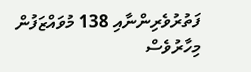ފަތުރުވެރިންނާއި 138 މުވައްޒަފުން މިހާރުވެސް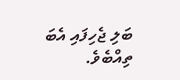ބަލި ޖެހިފައި އެބަ ތިއްބެވެ.